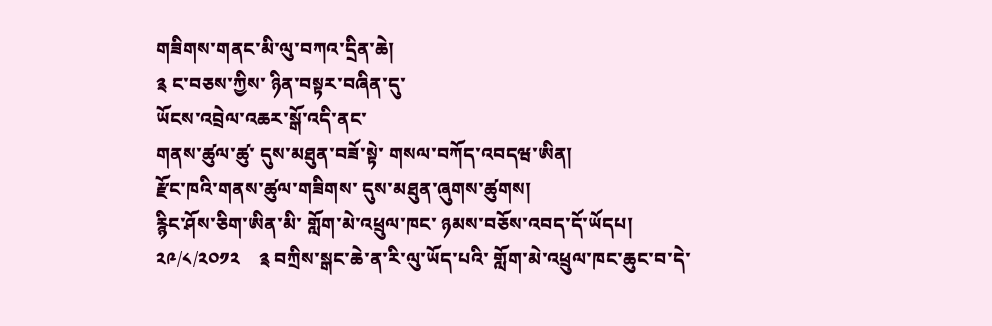གཟིགས་གནང་མི་ལུ་བཀའ་དྲིན་ཆེ།
༉ ང་བཅས་ཀྱིས་ ཉིན་བསྟར་བཞིན་དུ་
ཡོངས་འབྲེལ་འཆར་སྒོ་འདི་ནང་
གནས་ཚུལ་ཚུ་ དུས་མཐུན་བཟོ་སྟེ་ གསལ་བཀོད་འབདཝ་ཨིན།
རྫོང་ཁའི་གནས་ཚུལ་གཟིགས་ དུས་མཐུན་ཞུགས་ཚུགས།
རྙིང་ཤོས་ཅིག་ཨིན་མི་ གློག་མེ་འཕྲུལ་ཁང་ ཉམས་བཅོས་འབད་དོ་ཡོདཔ།
༢༩/༨/༢༠༡༢    ༉ བཀྲིས་སྒང་ཆེ་ན་རི་ལུ་ཡོད་པའི་ གློག་མེ་འཕྲུལ་ཁང་ཆུང་བ་དེ་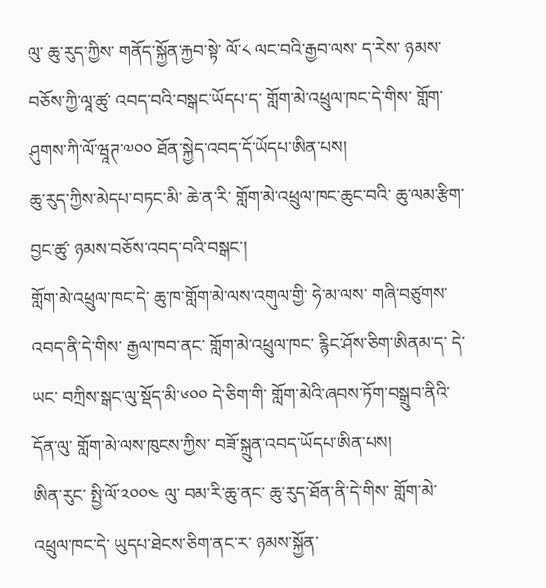ལུ་ ཆུ་རུད་ཀྱིས་ གནོད་སྐྱོན་རྐྱབ་སྟེ་ ལོ་༨ ལང་བའི་རྒྱབ་ལས་ ད་རེས་ ཉམས་བཅོས་ཀྱི་ལཱ་ཚུ་ འབད་བའི་བསྒང་ཡོདཔ་ད་ གློག་མེ་འཕྲུལ་ཁང་དེ་གིས་ གློག་ཤུགས་ཀི་ལོ་ཝཱཊ་༧༠༠ ཐོན་སྐྱེད་འབད་དོ་ཡོདཔ་ཨིན་པས།
ཆུ་རུད་ཀྱིས་མེདཔ་བཏང་མི་ ཆེ་ན་རི་ གློག་མེ་འཕྲུལ་ཁང་ཆུང་བའི་ ཆུ་ལམ་རྩིག་བྱང་ཚུ་ ཉམས་བཅོས་འབད་བའི་བསྒང་།
གློག་མེ་འཕྲུལ་ཁང་དེ་ ཆུ་ཁ་གློག་མེ་ལས་འགུལ་གྱི་ ཧེ་མ་ལས་ གཞི་བཙུགས་འབད་ནི་དེ་གིས་ རྒྱལ་ཁབ་ནང་ གློག་མེ་འཕྲུལ་ཁང་ རྙིང་ཤོས་ཅིག་ཨིནམ་ད་ དེ་ཡང་ བཀྲིས་སྒང་ལུ་སྡོད་མི་༦༠༠ དེ་ཅིག་གི་ གློག་མེའི་ཞབས་ཏོག་བསྒྲུབ་ནིའི་དོན་ལུ་ གློག་མེ་ལས་ཁུངས་ཀྱིས་ བཟོ་སྐྲུན་འབད་ཡོདཔ་ཨིན་པས།
ཨིན་རུང་ སྤྱི་ལོ་༢༠༠༤ ལུ་ བམ་རི་ཆུ་ནང་ ཆུ་རུད་ཐོན་ནི་དེ་གིས་ གློག་མེ་འཕྲུལ་ཁང་དེ་ ཡུདཔ་ཐེངས་ཅིག་ནང་ར་ ཉམས་སྐྱོན་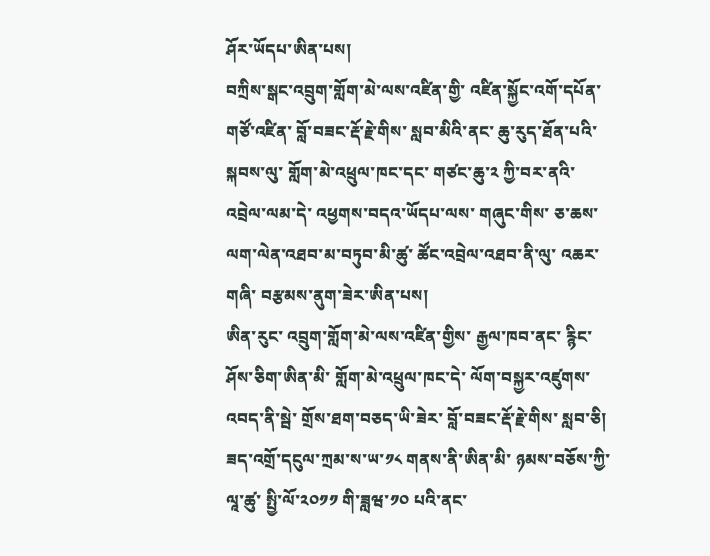ཤོར་ཡོདཔ་ཨིན་པས།
བཀྲིས་སྒང་འབྲུག་གློག་མེ་ལས་འཛིན་གྱི་ འཛིན་སྐྱོང་འགོ་དཔོན་གཙོ་འཛིན་ བློ་བཟང་རྡོ་རྗེ་གིས་ སླབ་མིའི་ནང་ ཆུ་རུད་ཐོན་པའི་སྐབས་ལུ་ གློག་མེ་འཕྲུལ་ཁང་དང་ གཙང་ཆུ་༢ ཀྱི་བར་ནའི་ འབྲེལ་ལམ་དེ་ འཕྱགས་བདའ་ཡོདཔ་ལས་ གཞུང་གིས་ ཅ་ཆས་ལག་ལེན་འཐབ་མ་བཏུབ་མི་ཚུ་ ཚོང་འབྲེལ་འཐབ་ནི་ལུ་ འཆར་གཞི་ བརྩམས་ནུག་ཟེར་ཨིན་པས།
ཨིན་རུང་ འབྲུག་གློག་མེ་ལས་འཛིན་གྱིས་ རྒྱལ་ཁབ་ནང་ རྙིང་ཤོས་ཅིག་ཨིན་མི་ གློག་མེ་འཕྲུལ་ཁང་དེ་ ལོག་བསྐྱར་འཛུགས་འབད་ནི་སྦེ་ གྲོས་ཐག་བཅད་ཡི་ཟེར་ བློ་བཟང་རྡོ་རྗེ་གིས་ སླབ་ཅི།
ཟད་འགྲོ་དངུལ་ཀྲམ་ས་ཡ་༡༨ གནས་ནི་ཨིན་མི་ ཉམས་བཅོས་ཀྱི་ལཱ་ཚུ་ སྤྱི་ལོ་༢༠༡༡ གི་ཟླཝ་༡༠ པའི་ནང་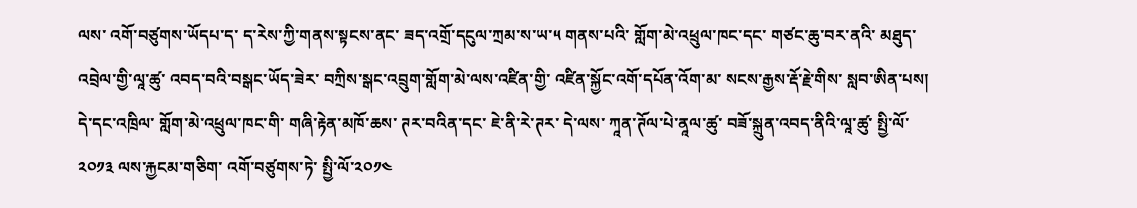ལས་ འགོ་བཙུགས་ཡོདཔ་ད་ ད་རེས་ཀྱི་གནས་སྟངས་ནང་ ཟད་འགྲོ་དངུལ་ཀྲམ་ས་ཡ་༥ གནས་པའི་ གློག་མེ་འཕྲུལ་ཁང་དང་ གཙང་ཆུ་བར་ནའི་ མཐུད་འབྲེལ་གྱི་ལཱ་ཚུ་ འབད་བའི་བསྒང་ཡོད་ཟེར་ བཀྲིས་སྒང་འབྲུག་གློག་མེ་ལས་འཛིན་གྱི་ འཛིན་སྐྱོང་འགོ་དཔོན་འོག་མ་ སངས་རྒྱས་རྡོ་རྗེ་གིས་ སླབ་ཨིན་པས།
དེ་དང་འཁྲིལ་ གློག་མེ་འཕྲུལ་ཁང་གི་ གཞི་རྟེན་མཁོ་ཆས་ ཊར་བའིན་དང་ ཇེ་ནི་རེ་ཊར་ དེ་ལས་ ཀཱན་ཊོལ་པེ་ནཱལ་ཚུ་ བཟོ་སྐྲུན་འབད་ནིའི་ལཱ་ཚུ་ སྤྱི་ལོ་༢༠༡༣ ལས་རྐྱངམ་གཅིག་ འགོ་བཙུགས་ཏེ་ སྤྱི་ལོ་༢༠༡༤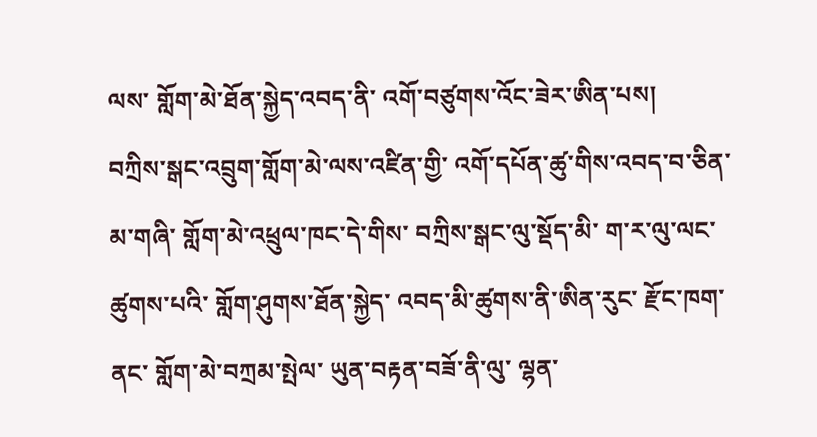ལས་ གློག་མེ་ཐོན་སྐྱེད་འབད་ནི་ འགོ་བཙུགས་འོང་ཟེར་ཨིན་པས།
བཀྲིས་སྒང་འབྲུག་གློག་མེ་ལས་འཛིན་གྱི་ འགོ་དཔོན་ཚུ་གིས་འབད་བ་ཅིན་ མ་གཞི་ གློག་མེ་འཕྲུལ་ཁང་དེ་གིས་ བཀྲིས་སྒང་ལུ་སྡོད་མི་ ག་ར་ལུ་ལང་ཚུགས་པའི་ གློག་ཤུགས་ཐོན་སྐྱེད་ འབད་མི་ཚུགས་ནི་ཨིན་རུང་ རྫོང་ཁག་ནང་ གློག་མེ་བཀྲམ་སྤེལ་ ཡུན་བརྟན་བཟོ་ནི་ལུ་ ལྷན་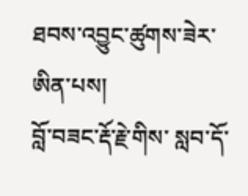ཐབས་འབྱུང་ཚུགས་ཟེར་ཨིན་པས།
བློ་བཟང་རྡོ་རྗེ་གིས་ སླབ་དོ་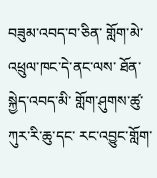བཟུམ་འབད་བ་ཅིན་ གློག་མེ་འཕྲུལ་ཁང་དེ་ནང་ལས་ ཐོན་སྐྱེད་འབད་མི་ གློག་ཤུགས་ཚུ་ ཀུར་རི་ཆུ་དང་ རང་འབྱུང་གློག་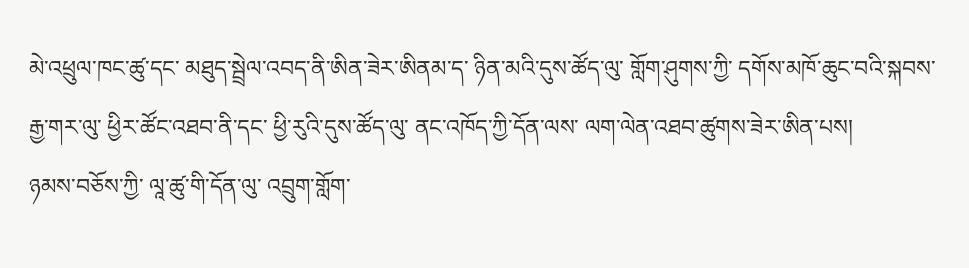མེ་འཕྲུལ་ཁང་ཚུ་དང་ མཐུད་སྦྲེལ་འབད་ནི་ཨིན་ཟེར་ཨིནམ་ད་ ཉིན་མའི་དུས་ཚོད་ལུ་ གློག་ཤུགས་ཀྱི་ དགོས་མཁོ་ཆུང་བའི་སྐབས་ རྒྱ་གར་ལུ་ ཕྱིར་ཚོང་འཐབ་ནི་དང་ ཕྱི་རུའི་དུས་ཚོད་ལུ་ ནང་འཁོད་ཀྱི་དོན་ལས་ ལག་ལེན་འཐབ་ཚུགས་ཟེར་ཨིན་པས།
ཉམས་བཅོས་ཀྱི་ ལཱ་ཚུ་གི་དོན་ལུ་ འབྲུག་གློག་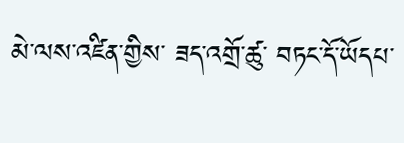མེ་ལས་འཛིན་གྱིས་ ཟད་འགྲོ་ཚུ་ བཏང་དོ་ཡོདཔ་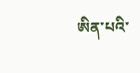ཨིན་པའི་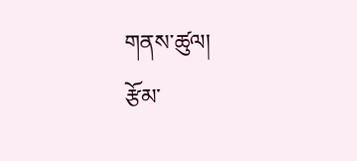གནས་ཚུལ།
རྩོམ་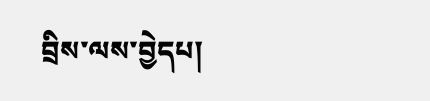བྲིས་ལས་བྱེདཔ།